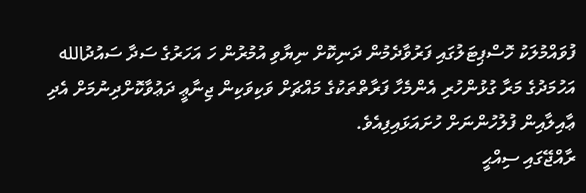ފުވައްމުލަކު ހޮސްޕިޓަލުގައި ފަރުވާދެމުން ދަނިކޮށް ނިޔާވި އުމުރުން ހަ އަހަރުގެ ސަދާ ސައުދުالله އަހުމަދުގެ މަރާ ގުޅުންހުރި އެންމެހާ ފަރާތްތަކުގެ މައްޗަށް ވަކިވަކިން ޖިނާޢީ ދަޢުވާކޮށްދިނުމަށް އެދި ޢާއިލާއިން ފުލުހުންނަށް ހުށައަޅައިފިއެވެ.
ރާއްޖޭގައި ސިއްޙީ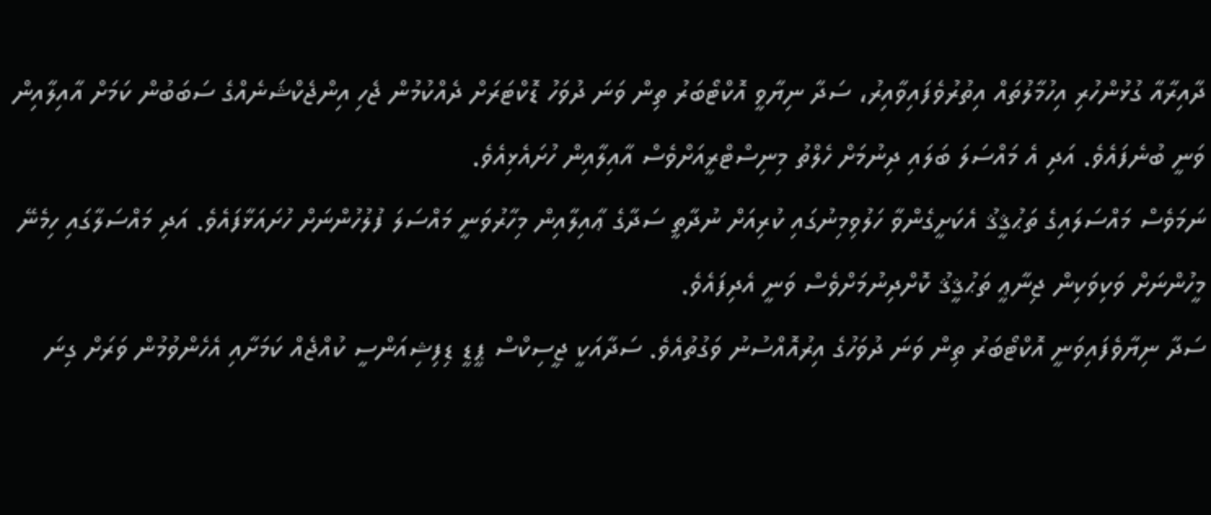ދާއިރާއާ ގުޅުންހުރި އިހުމާލުތައް އިތުރުވެފައިވާއިރު، ސަދާ ނިޔާވީ އޮކްޓޯބަރު ތިން ވަނަ ދުވަހު ޑޮކްޓަރަށް ދެއްކުމުން ޖެހި އިންޖެކްޝަނެއްގެ ސަބަބުން ކަމަށް އާއިލާއިން ވަނީ ބުނެފައެވެ. އަދި އެ މައްސަލަ ބަލައި ދިނުމަށް ހެލްތު މިނިސްޓްރީއަށްވެސް އާއިލާއިން ހުށައެޅިއެވެ.
ނަމަވެސް މައްސަލައިގެ ތަޙުޤީޤު އެކަށީގެންވާ ހަލުވިމިނުގައި ކުރިއަށް ނުދާތީ ސަދާގެ ޢާއިލާއިން މިހާރުވަނީ މައްސަލަ ފުލުހުންނަށް ހުށައަޅާފައެވެ. އަދި މައްސަލާގައި ހިމެނޭ މީހުންނަށް ވަކިވަކިން ޖިނާޢީ ތަޙުޤީޤު ކޮށްދިނުމަށްވެސް ވަނީ އެދިފައެވެ.
ސަދާ ނިޔާވެފައިވަނީ އޮކްޓޯބަރު ތިން ވަނަ ދުވަހުގެ އިރުއޮއްސުނު ވަގުތުއެވެ. ސަދާއަކީ ޖީސިކްސް ޕީޑީ ޑިފިޝިއަންސީ ކުއްޖެއް ކަމަށާއި އެހެންވުމުން ވަރަށް ގިނަ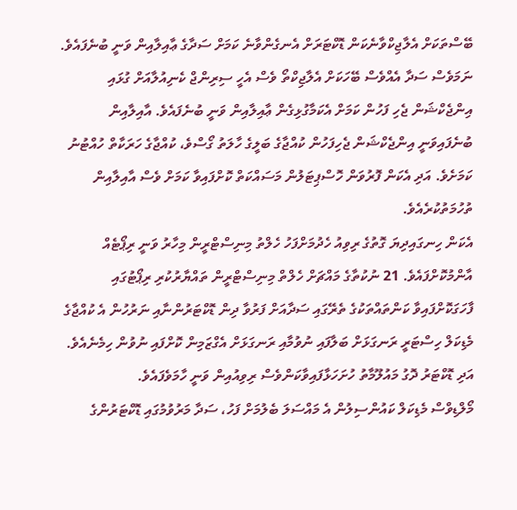ބޭސްތަކަށް އެލާޖިކްވާނެކަން ޑޮކްޓަރަށް އެނގެންވާނެ ކަމަށް ސަދާގެ ޢާއިލާއިން ވަނީ ބުނެފައެވެ.
ނަމަވެސް ސަދާ އެއްވެސް ބޭހަކަށް އެލާޖިކްތޯ ވެސް އެހީ ސިރިންޖް ކެނިއުލާއަށް ގުޅައި އިންޖެކްޝަން ޖެހި ފަހުން ކަމަށް އެކަމާގުޅިގެން ޢާއިލާއިން ވަނީ ބުނެފައެވެ. އާއިލާއިން ބުނެފައިވަނީ އިންޖެކްޝަން ޖެހިފަހުން ކުއްޖާގެ ބަލީގެ ހާލަތު ގޯސްވެ، ކުއްޖާގެ ހަރަކާތް ހުއްޓުނު ކަމަށެވެ. އަދި އެކަން ފޮރުވަން ހޮސްޕިޓަލުން މަސައްކަތް ކޮށްފައިވާ ކަމަށް ވެސް އާއިލާއިން ތުހުމަތުކުރެއެވެ.
އެކަން ހިނގައިދިޔަ ގޮތުގެ ރިވިއު ހެދުމަށްފަހު ހެލްތު މިނިސްޓްރީން މިހާރު ވަނީ ރިޕޯޓެއް އާންމުކޮށްފައެވެ. 21 ނުކުތާގެ މައްޗަށް ހެލްތް މިނިސްޓްރީން ތައްޔާރުކުރި ރިޕޯޓުގައި ފާހަގަކޮށްފައިވާ ކަންތައްތަކުގެ ތެރޭގައި ސަދާއަށް ފަރުވާ ދިން ޑޮކްޓަރުންނާއި ނަރުހުން އެ ކުއްޖާގެ މެޑިކަލް ހިސްޓަރީ ރަނގަޅަށް ބަލާފައި ނުވުމާއި ރަނގަޅަށް އެގްޒަމިން ކޮށްފައި ނުވުން ހިމެނެއެވެ. އަދި ޑޮކްޓަރު ދޮގު މައުލޫމާތު ހުށަހަޅާފައިވާކަންވެސް ރިވިއުއިން ވަނީ ހާމަވެފައެވެ.
މޯލްޑިވްސް މެޑިކަލް ކައުންސިލުން އެ މައްސަލަ ބެލުމަށް ފަހު، ސަދާ މަރުވުމުގައި ޑޮކްޓަރުންގެ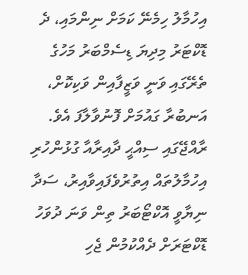އިހުމާލު ހިމެނޭ ކަމަށް ނިންމައި، ދެ ޑޮކްޓަރު މިދިޔަ ޑިސެމްބަރު މަހުގެ ތެރޭގައި ވަނީ ވަޒީފާއިން ވަކިކޮށް، އަނބުރާ ގައުމަށް ފޮނުވާލާފަ އެވެ.
ރާއްޖޭގައި ސިއްޙީ ދާއިރާއާ ގުޅުންހުރި އިހުމާލުތައް އިތުރުވެފައިވާއިރު، ސަދާ ނިޔާވީ އޮކްޓޯބަރު ތިން ވަނަ ދުވަހު ޑޮކްޓަރަށް ދެއްކުމުން ޖެހި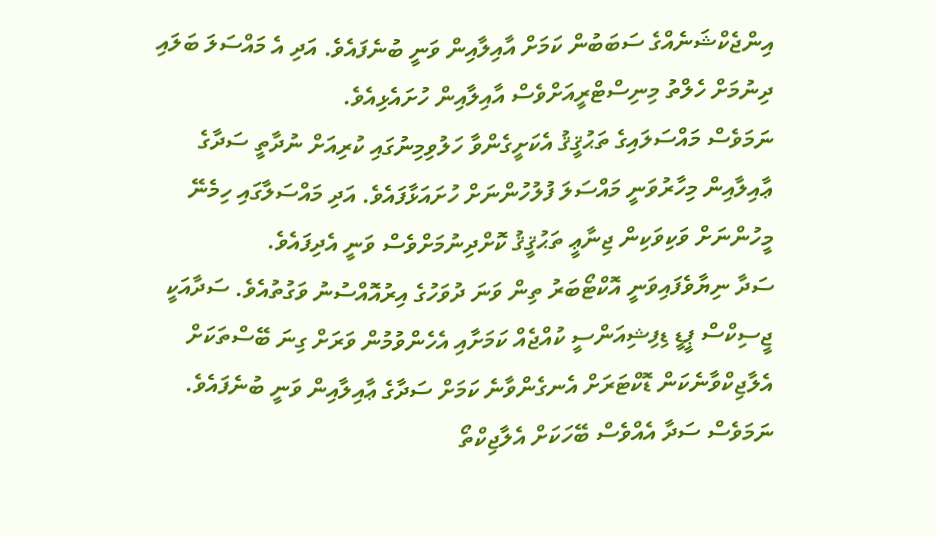އިންޖެކްޝަނެއްގެ ސަބަބުން ކަމަށް އާއިލާއިން ވަނީ ބުނެފައެވެ. އަދި އެ މައްސަލަ ބަލައި ދިނުމަށް ހެލްތު މިނިސްޓްރީއަށްވެސް އާއިލާއިން ހުށައެޅިއެވެ.
ނަމަވެސް މައްސަލައިގެ ތަޙުޤީޤު އެކަށީގެންވާ ހަލުވިމިނުގައި ކުރިއަށް ނުދާތީ ސަދާގެ ޢާއިލާއިން މިހާރުވަނީ މައްސަލަ ފުލުހުންނަށް ހުށައަޅާފައެވެ. އަދި މައްސަލާގައި ހިމެނޭ މީހުންނަށް ވަކިވަކިން ޖިނާޢީ ތަޙުޤީޤު ކޮށްދިނުމަށްވެސް ވަނީ އެދިފައެވެ.
ސަދާ ނިޔާވެފައިވަނީ އޮކްޓޯބަރު ތިން ވަނަ ދުވަހުގެ އިރުއޮއްސުނު ވަގުތުއެވެ. ސަދާއަކީ ޖީސިކްސް ޕީޑީ ޑިފިޝިއަންސީ ކުއްޖެއް ކަމަށާއި އެހެންވުމުން ވަރަށް ގިނަ ބޭސްތަކަށް އެލާޖިކްވާނެކަން ޑޮކްޓަރަށް އެނގެންވާނެ ކަމަށް ސަދާގެ ޢާއިލާއިން ވަނީ ބުނެފައެވެ.
ނަމަވެސް ސަދާ އެއްވެސް ބޭހަކަށް އެލާޖިކްތޯ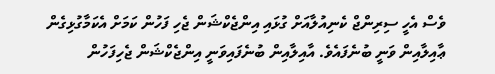ވެސް އެހީ ސިރިންޖް ކެނިއުލާއަށް ގުޅައި އިންޖެކްޝަން ޖެހި ފަހުން ކަމަށް އެކަމާގުޅިގެން ޢާއިލާއިން ވަނީ ބުނެފައެވެ. އާއިލާއިން ބުނެފައިވަނީ އިންޖެކްޝަން ޖެހިފަހުން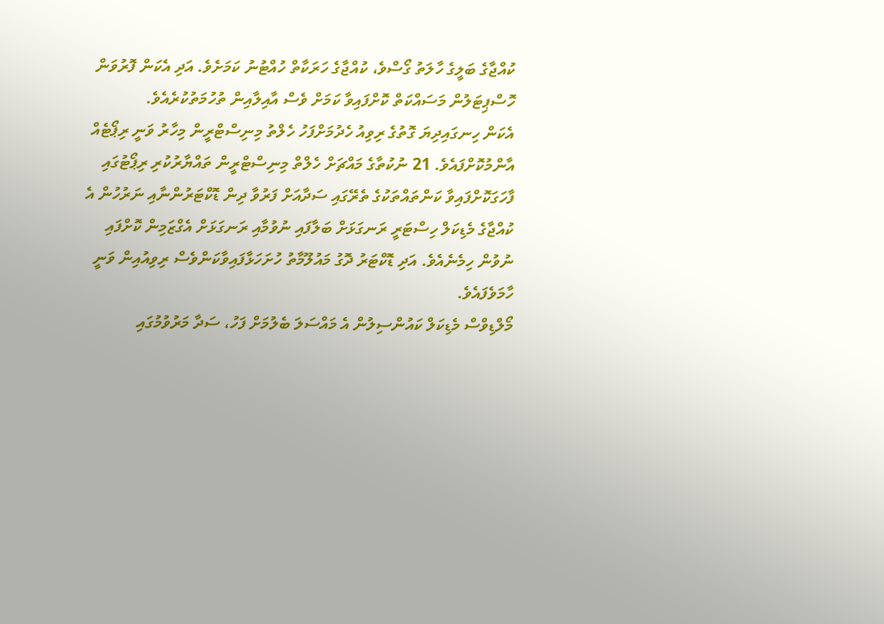ކުއްޖާގެ ބަލީގެ ހާލަތު ގޯސްވެ، ކުއްޖާގެ ހަރަކާތް ހުއްޓުނު ކަމަށެވެ. އަދި އެކަން ފޮރުވަން ހޮސްޕިޓަލުން މަސައްކަތް ކޮށްފައިވާ ކަމަށް ވެސް އާއިލާއިން ތުހުމަތުކުރެއެވެ.
އެކަން ހިނގައިދިޔަ ގޮތުގެ ރިވިއު ހެދުމަށްފަހު ހެލްތު މިނިސްޓްރީން މިހާރު ވަނީ ރިޕޯޓެއް އާންމުކޮށްފައެވެ. 21 ނުކުތާގެ މައްޗަށް ހެލްތް މިނިސްޓްރީން ތައްޔާރުކުރި ރިޕޯޓުގައި ފާހަގަކޮށްފައިވާ ކަންތައްތަކުގެ ތެރޭގައި ސަދާއަށް ފަރުވާ ދިން ޑޮކްޓަރުންނާއި ނަރުހުން އެ ކުއްޖާގެ މެޑިކަލް ހިސްޓަރީ ރަނގަޅަށް ބަލާފައި ނުވުމާއި ރަނގަޅަށް އެގްޒަމިން ކޮށްފައި ނުވުން ހިމެނެއެވެ. އަދި ޑޮކްޓަރު ދޮގު މައުލޫމާތު ހުށަހަޅާފައިވާކަންވެސް ރިވިއުއިން ވަނީ ހާމަވެފައެވެ.
މޯލްޑިވްސް މެޑިކަލް ކައުންސިލުން އެ މައްސަލަ ބެލުމަށް ފަހު، ސަދާ މަރުވުމުގައި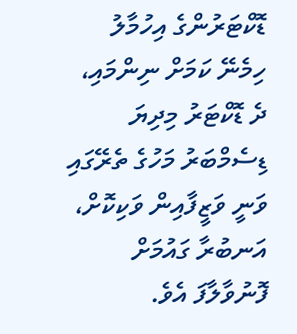ޑޮކްޓަރުންގެ އިހުމާލު ހިމެނޭ ކަމަށް ނިންމައި، ދެ ޑޮކްޓަރު މިދިޔަ ޑިސެމްބަރު މަހުގެ ތެރޭގައި ވަނީ ވަޒީފާއިން ވަކިކޮށް، އަނބުރާ ގައުމަށް ފޮނުވާލާފަ އެވެ.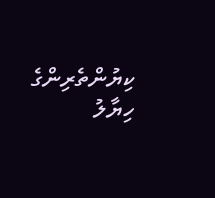ކިޔުންތެރިންގެ ހިޔާލު